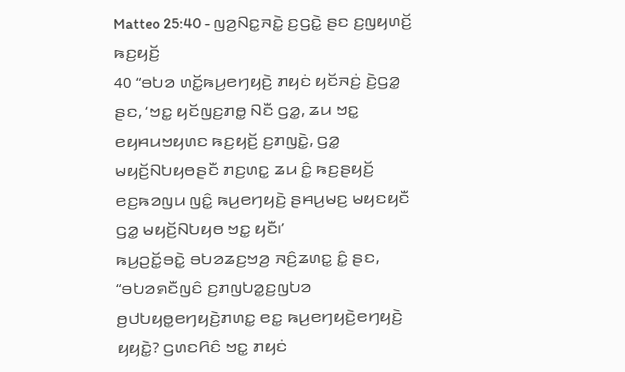Matteo 25:40 - ꤜꤤ꤬ꤡꤢ꤭ꤏꤢꤧ꤭ ꤢ꤬ꤞꤢꤧ꤭ ꤔꤢ ꤢ꤬ꤜꤟꤛꤢꤩ꤬ ꤒꤢ꤬ꤟꤢꤩ꤬
40 “ꤋꤝꤤ ꤛꤢꤩ꤭ꤒꤣ꤬ꤕꤚꤟꤢꤧ꤬ ꤊꤟꤢꤦ ꤟꤢꤩꤏꤢꤦ꤬ ꤢꤧ꤬ꤞꤤ꤭ ꤔꤢ, ‘ꤠꤢ꤭ ꤟꤢꤩꤜꤢ꤬ꤊꤥ꤭ ꤡꤢꤪ ꤞꤤ꤭, ꤘꤣ ꤠꤢ꤭ ꤕꤟꤌꤣꤠꤟꤛꤢ ꤒꤢ꤬ꤟꤢꤩ꤬ ꤢ꤬ꤊꤜꤢꤧ꤭, ꤞꤤ꤭ ꤗꤟꤢꤩ꤬ꤡꤝꤟꤥꤔꤢꤪ ꤊꤢ꤬ꤛꤢ꤭ ꤘꤣ ꤢꤨ꤭ ꤒꤢ꤬ꤔꤟꤢꤩ꤬ ꤕꤢ꤬ꤒꤤꤜꤣ ꤜꤢꤨ꤭ ꤒꤣ꤬ꤕꤚꤟꤢꤧ꤬ ꤔꤌꤣ꤬ꤗꤢ꤬ ꤗꤟꤢꤟꤢꤪ ꤞꤤ꤭ ꤗꤟꤢꤩ꤬ꤡꤝꤟꤥ ꤠꤢ꤭ ꤟꤢꤪ꤯’
ꤒꤣ꤬ꤑꤢꤩ꤭ꤋꤢꤧ꤭ ꤋꤝꤤꤘꤢ꤬ꤠꤤ꤬ ꤏꤢꤨ꤬ꤘꤛꤢ꤭ ꤢꤨ꤭ ꤔꤢ, “ꤋꤝꤤꤎꤢꤪꤜꤢꤨ ꤢ꤬ꤊꤜꤝꤤ꤭ꤢ꤬ꤜꤝꤤ ꤥ꤬ꤓꤝꤟꤥ꤭ꤕꤚꤟꤢꤧ꤬ꤊꤛꤢ꤭ ꤕꤢ꤭ ꤒꤣ꤬ꤕꤚꤟꤢꤧ꤬ꤕꤚꤟꤢꤧ꤬ ꤟꤟꤢꤧ꤭? ꤞꤛꤢꤖꤢꤨ ꤠꤢ꤭ ꤊꤟꤢꤦ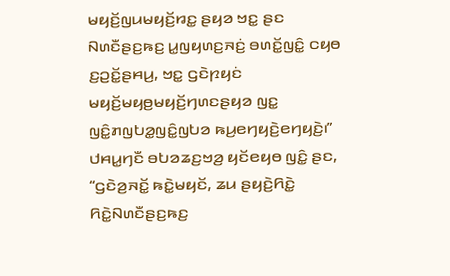ꤗꤟꤢꤩ꤬ꤜꤣꤗꤟꤢꤩ꤬ꤙꤢ꤭ ꤔꤟꤤ ꤠꤢ꤭ ꤔꤢ ꤡꤛꤢꤪꤔꤢ꤬ꤒꤢ꤬ ꤣ꤭ꤜꤟꤛꤢ꤬ꤏꤢꤦ꤬ ꤋꤛꤢꤩ꤭ꤜꤢꤨ꤭ ꤍꤟꤥ ꤢ꤬ꤑꤢꤩ꤭ꤔꤌꤣ꤬, ꤠꤢ꤭ ꤞꤢꤧꤐꤟꤢꤦ ꤗꤟꤢꤩ꤬ꤗꤟꤥ꤬ꤗꤟꤢꤩ꤬ꤚꤛꤢꤔꤟꤤ ꤜꤢ꤭ ꤜꤢꤨ꤭ꤊꤜꤝꤤ꤭ꤜꤢꤨ꤭ꤜꤝꤤ ꤒꤣ꤬ꤕꤚꤟꤢꤧ꤬ꤕꤚꤟꤢꤧ꤬꤯”
ꤓꤌꤣ꤭ꤚꤢꤪ ꤋꤝꤤꤘꤢ꤬ꤠꤤ꤬ ꤟꤢꤩꤕꤟꤥ ꤜꤢꤨ꤭ ꤔꤢ, “ꤞꤢꤧꤤ꤬ꤏꤢꤩ꤭ ꤒꤢꤧ꤭ꤗꤟꤢꤩ, ꤘꤣ ꤔꤟꤢꤧ꤬ꤖꤢꤧ꤭ ꤖꤢꤧ꤭ꤡꤛꤢꤪꤔꤢ꤬ꤒꤢ꤬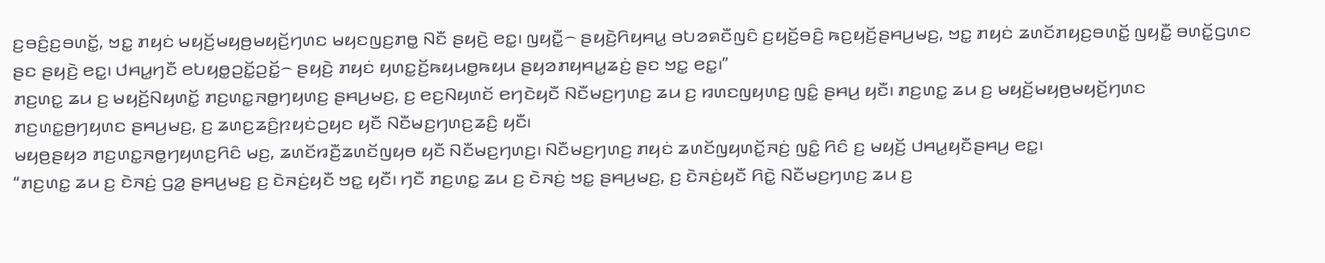ꤢ꤬ꤋꤢꤨ꤬ꤢ꤬ꤋꤛꤢꤩ꤭, ꤠꤢ꤭ ꤊꤟꤢꤦ ꤗꤟꤢꤩ꤬ꤗꤟꤥ꤬ꤗꤟꤢꤩ꤬ꤚꤛꤢ ꤗꤟꤢꤜꤢ꤬ꤊꤥ꤭ ꤡꤢꤪ ꤔꤟꤢꤧ꤬ ꤕꤢ꤭꤯ ꤜꤟꤢꤪ꤭꤮ ꤔꤟꤢꤧ꤬ꤖꤟꤌꤣ꤭ ꤋꤝꤤꤎꤢꤪꤜꤢꤨ ꤢ꤬ꤟꤢꤩ꤬ꤋꤢꤨ꤬ ꤒꤢ꤬ꤟꤢꤩ꤬ꤔꤌꤣ꤬ꤗꤢ꤬, ꤠꤢ꤭ ꤊꤟꤢꤦ ꤘꤛꤢꤩꤊꤟꤢ꤬ꤋꤛꤢꤩ꤭ ꤜꤟꤢꤪ꤭ ꤋꤛꤢꤩ꤭ꤞꤛꤢ ꤔꤢ ꤔꤟꤢꤧ꤬ ꤕꤢ꤭꤯ ꤓꤌꤣ꤭ꤚꤢꤪ ꤕꤝꤟꤥ꤭ꤑꤢꤩ꤭ꤑꤢꤩ꤭꤮ ꤔꤟꤢꤧ꤬ ꤊꤟꤢꤦ ꤟꤛꤢ꤭ꤢꤩ꤬ꤒꤟꤣꤥ꤭ꤒꤟꤣ ꤔꤟꤤꤊꤟꤌꤣ꤭ꤘꤢꤦ꤬ ꤔꤢ ꤠꤢ꤭ ꤕꤢ꤭꤯”
ꤊꤢ꤬ꤛꤢ꤭ ꤘꤣ ꤢ꤬ ꤗꤟꤢꤩ꤬ꤡꤟꤛꤢꤩ꤭ ꤊꤢ꤬ꤛꤢ꤭ꤏꤥ꤭ꤚꤟꤛꤢ꤬ ꤔꤌꤣ꤬ꤗꤢ꤬, ꤢ꤬ ꤕꤢ꤬ꤡꤟꤛꤢꤩ ꤕꤚꤢꤧꤟꤢꤪ ꤡꤢꤪꤗꤢ꤬ꤚꤛꤢ꤬ ꤘꤣ ꤢ꤬ ꤙꤛꤢꤜꤟꤛꤢ꤬ ꤜꤢꤨ꤭ ꤔꤌꤣ꤬ ꤟꤢꤪ꤯ ꤊꤢ꤬ꤛꤢ꤭ ꤘꤣ ꤢ꤬ ꤗꤟꤢꤩ꤬ꤗꤟꤥ꤬ꤗꤟꤢꤩ꤬ꤚꤛꤢ ꤊꤢ꤬ꤛꤢ꤭ꤥ꤬ꤚꤟꤛꤢ ꤔꤌꤣ꤬ꤗꤢ꤬, ꤢ꤬ ꤘꤛꤢ꤬ꤘꤢꤨ꤬ꤐꤟꤢꤦꤑꤟꤢ ꤟꤢꤪ ꤡꤢꤪꤗꤢ꤬ꤚꤛꤢ꤬ꤘꤢꤨ꤬ ꤟꤢꤪ꤯
ꤗꤟꤥ꤬ꤔꤟꤤ ꤊꤢ꤬ꤛꤢ꤭ꤏꤥ꤭ꤚꤟꤛꤢ꤬ꤖꤢꤨ ꤗꤢ꤬, ꤘꤛꤢꤩꤙꤢꤪ꤬ꤘꤛꤢꤩꤜꤟꤥ ꤟꤢꤪ ꤡꤢꤪꤗꤢ꤬ꤚꤛꤢ꤬꤯ ꤡꤢꤪꤗꤢ꤬ꤚꤛꤢ꤬ ꤊꤟꤢꤦ ꤘꤛꤢꤩꤜꤟꤛꤢꤩ꤭ꤏꤢꤦ꤬ ꤜꤢꤨ꤭ ꤖꤢꤨ ꤢ꤬ ꤗꤟꤢꤩ꤬ ꤓꤌꤣ꤭ꤟꤢꤪꤔꤌꤣ꤬ ꤕꤢ꤭꤯
“ꤊꤢ꤬ꤛꤢ꤭ ꤘꤣ ꤢ꤬ ꤢꤧꤏꤢꤦ꤬ ꤞꤤ꤭ ꤔꤌꤣ꤬ꤗꤢ꤬ ꤢ꤬ ꤢꤧꤏꤢꤦ꤬ꤟꤢꤪ ꤠꤢ꤭ ꤟꤢꤪ꤯ ꤚꤢꤪ ꤊꤢ꤬ꤛꤢ꤭ ꤘꤣ ꤢ꤬ ꤢꤧꤏꤢꤦ꤬ ꤠꤢ꤭ ꤔꤌꤣ꤬ꤗꤢ꤬, ꤢ꤬ ꤢꤧꤏꤢꤦ꤬ꤟꤢꤪ ꤖꤢꤧ꤭ ꤡꤢꤪꤗꤢ꤬ꤚꤛꤢ꤬ ꤘꤣ ꤢ꤬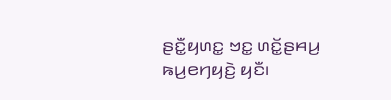ꤔꤢꤪ꤭ꤟꤛꤢ꤭ ꤠꤢ꤭ ꤛꤢꤩ꤭ꤔꤌꤣ꤬ ꤒꤣ꤬ꤕꤚꤟꤢꤧ꤬ ꤟꤢꤪ꤯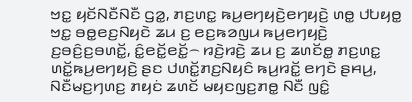ꤠꤢ꤭ ꤟꤢꤩꤡꤢꤪꤡꤢꤪ ꤞꤤ꤭, ꤊꤢ꤬ꤛꤢ꤭ ꤒꤣ꤬ꤕꤚꤟꤢꤧ꤬ꤕꤚꤟꤢꤧ꤬ ꤛꤥ꤭ ꤓꤝꤟꤥ꤭ ꤠꤢ꤭ ꤋꤥ꤭ꤕꤢ꤬ꤡꤟꤢꤧ ꤘꤣ ꤢ꤬ ꤕꤢ꤬ꤒꤤꤜꤣ ꤒꤣ꤬ꤕꤚꤟꤢꤧ꤬ ꤢ꤬ꤋꤢꤨ꤬ꤢ꤬ꤋꤛꤢꤩ꤭, ꤢꤨ꤭ꤕꤢꤩ꤭ꤕꤢꤩ꤭꤮ ꤙꤢꤧ꤬ꤙꤢꤧ꤬ ꤘꤣ ꤢ꤬ ꤘꤛꤢꤩꤥ꤭ ꤊꤢ꤬ꤛꤢ꤭ ꤛꤢꤩ꤭ꤒꤣ꤬ꤕꤚꤟꤢꤧ꤬ ꤔꤢ ꤓꤛꤢꤩ꤭ꤊꤢ꤬ꤡꤟꤢꤨ ꤒꤣ꤬ꤙꤢꤩ꤭ ꤕꤚꤢꤧ ꤔꤌꤣ꤬, ꤡꤢꤪꤗꤢ꤬ꤚꤛꤢ꤬ ꤊꤟꤢꤦ ꤘꤛꤢꤩ ꤗꤟꤢꤜꤢ꤬ꤊꤥ꤭ ꤡꤢꤪ ꤜꤢꤨ꤭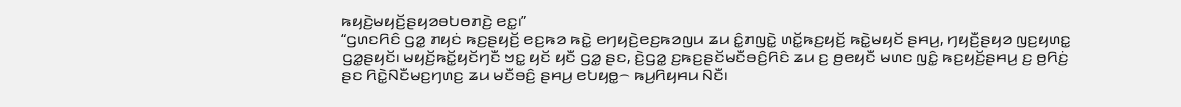ꤒꤟꤢꤧ꤬ꤗꤟꤢꤩ꤬ꤔꤟꤤꤋꤝꤥꤊꤢꤧ꤬ ꤕꤢ꤭꤯”
“ꤞꤛꤢꤖꤢꤨ ꤞꤤ꤭ ꤊꤟꤢꤦ ꤒꤢ꤬ꤔꤟꤢꤩ꤬ ꤕꤢ꤬ꤒꤤ ꤒꤢꤧ꤭ ꤕꤚꤟꤢꤧ꤬ꤕꤢ꤬ꤒꤤꤜꤣ ꤘꤣ ꤢꤨ꤭ꤊꤜꤢꤧ꤭ ꤛꤢꤩ꤭ꤒꤢ꤬ꤟꤢꤩ꤬ ꤒꤢꤧ꤭ꤗꤟꤢꤩ ꤔꤌꤣ꤬, ꤚꤟꤢꤪ꤬ꤔꤟꤤ ꤜꤢ꤬ꤟꤛꤢ꤭ ꤞꤤ꤭ꤔꤟꤢꤩ꤯ ꤗꤟꤢꤩ꤬ꤒꤢꤩ꤭ꤟꤢꤩꤚꤢꤪ ꤠꤢ꤭ ꤟꤢꤩ ꤟꤢꤪ ꤞꤤ꤭ ꤔꤢ, ꤢꤧ꤬ꤞꤤ꤭ ꤢ꤬ꤒꤢ꤬ꤔꤢꤩꤗꤢꤪꤋꤢꤨ꤬ꤖꤢꤨ ꤘꤣ ꤢ꤬ ꤥ꤬ꤕꤟꤢꤪ ꤗꤛꤢ ꤜꤢꤨ꤭ ꤒꤢ꤬ꤟꤢꤩ꤬ꤔꤌꤣ꤬ ꤢ꤬ ꤥ꤬ꤖꤢꤦ꤬ ꤔꤢ ꤖꤢꤧ꤭ꤡꤢꤪꤗꤢ꤬ꤚꤛꤢ꤬ ꤘꤣ ꤗꤢꤪꤋꤢꤨ꤬ ꤔꤌꤣ꤬ ꤕꤝꤟꤥ꤭꤮ ꤒꤣ꤬ꤖꤟꤌꤣ ꤡꤢꤪ꤯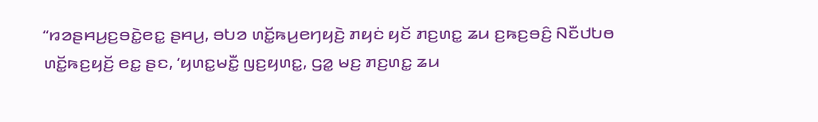“ꤙꤤꤔꤌꤣ꤬ꤢ꤬ꤋꤢꤧ꤭ꤕꤢ꤭ ꤔꤌꤣ꤬, ꤋꤝꤤ ꤛꤢꤩ꤭ꤒꤣ꤬ꤕꤚꤟꤢꤧ꤬ ꤊꤟꤢꤦ ꤟꤢꤩ ꤊꤢ꤬ꤛꤢ꤭ ꤘꤣ ꤢ꤬ꤒꤢ꤬ꤋꤢꤨ꤬ ꤡꤢꤪꤓꤝꤥ ꤛꤢꤩ꤭ꤒꤢ꤬ꤟꤢꤩ꤬ ꤕꤢ꤭ ꤔꤢ, ‘ꤟꤛꤢ꤭ꤗꤢꤪ꤭ ꤜꤢ꤬ꤟꤛꤢ꤭, ꤞꤤ꤭ ꤗꤢ꤬ ꤊꤢ꤬ꤛꤢ꤭ ꤘꤣ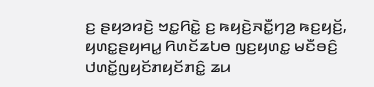ꤢ꤬ ꤔꤟꤤꤙꤢꤧ꤬ ꤠꤢ꤭ꤖꤢꤧ꤭ ꤢ꤬ ꤒꤟꤢꤧ꤬ꤏꤢꤪ꤭ꤚꤤ꤬ ꤒꤢ꤬ꤟꤢꤩ꤬, ꤟꤛꤢ꤭ꤔꤟꤌꤣ꤭ ꤖꤛꤢꤩꤘꤝꤥ ꤜꤢ꤬ꤟꤛꤢ꤭ ꤗꤢꤪꤋꤢꤨ꤬ ꤓꤛꤢꤩ꤭ꤜꤟꤢꤩꤊꤟꤢꤩꤊꤢꤨ꤭ ꤘꤣ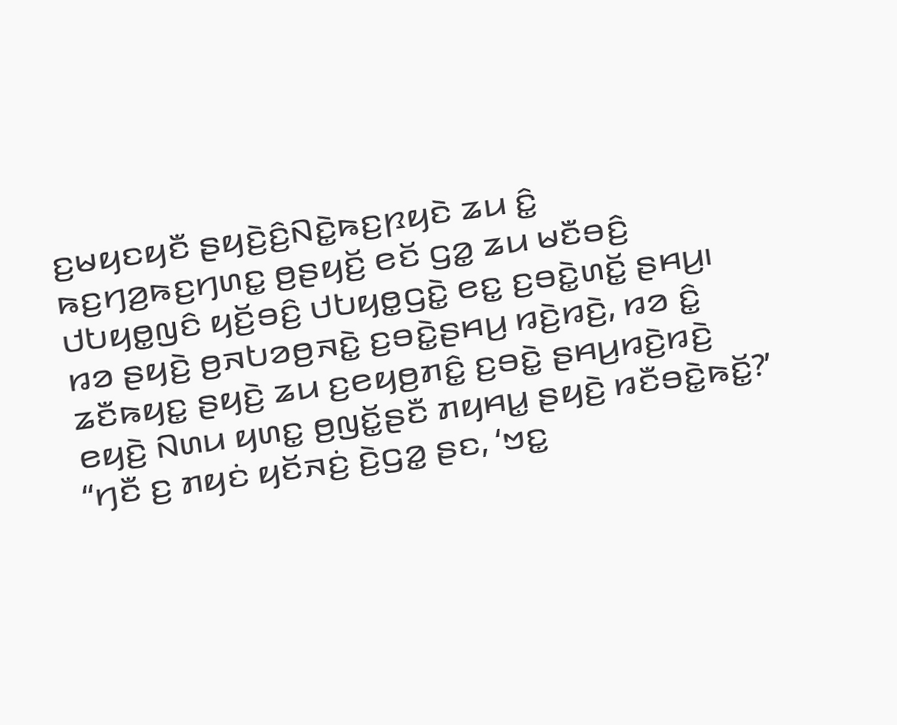ꤢ꤬ꤗꤟꤢꤟꤢꤪ ꤔꤟꤢꤧ꤬ꤢꤨ꤬ꤡꤢꤧ꤭ꤒꤢ꤬ꤐꤟꤢꤧ ꤘꤣ ꤢꤨ꤭ ꤒꤢ꤬ꤚꤤ꤬ꤒꤢ꤬ꤚꤛꤢ꤭ ꤥ꤬ꤔꤟꤢꤩ꤬ ꤕꤢꤩ ꤞꤤ꤭ ꤘꤣ ꤗꤢꤪꤋꤢꤨ꤬ ꤓꤝꤟꤥ꤭ꤜꤢꤨ ꤟꤢꤩ꤬ꤋꤢꤨ꤬ ꤓꤝꤟꤥ꤭ꤞꤢꤧ꤭ ꤕꤢ꤭ ꤢ꤬ꤋꤢꤧ꤭ꤛꤢꤩ꤭ ꤔꤌꤣ꤬꤯
ꤙꤤ ꤔꤟꤢꤧ꤬ ꤥ꤬ꤏꤝꤤꤥ꤬ꤏꤢꤧ꤭ ꤢ꤬ꤋꤢꤧ꤭ꤔꤌꤣ꤬ ꤙꤢꤧ꤬ꤙꤢꤧ꤬, ꤙꤤ ꤢꤨ꤭ ꤘꤢꤪꤒꤟꤢ꤭ ꤔꤟꤢꤧ꤬ ꤘꤣ ꤢ꤬ꤕꤟꤥ꤬ꤊꤢꤨ꤭ ꤢ꤬ꤋꤢꤧ꤭ ꤔꤌꤣ꤬ꤙꤢꤧ꤬ꤙꤢꤧ꤬ ꤕꤟꤢꤧ꤬ ꤡꤛꤣ ꤟꤛꤢ꤭ ꤥ꤬ꤜꤢꤩ꤭ꤔꤢꤪ ꤊꤟꤌꤣ꤭ ꤔꤟꤢꤧ꤬ ꤙꤢꤪꤋꤢꤧ꤭ꤒꤢꤩ꤭?’
“ꤚꤢꤪ ꤢ꤬ ꤊꤟꤢꤦ ꤟꤢꤩꤏꤢꤦ꤬ ꤢꤧ꤬ꤞꤤ꤭ ꤔꤢ, ‘ꤠꤢ꤭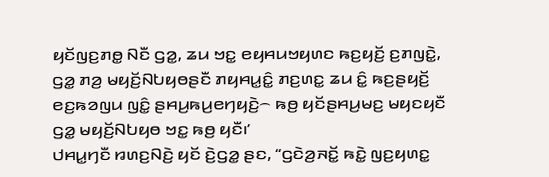ꤟꤢꤩꤜꤢ꤬ꤊꤥ꤭ ꤡꤢꤪ ꤞꤤ꤭, ꤘꤣ ꤠꤢ꤭ ꤕꤟꤌꤣꤠꤟꤛꤢ ꤒꤢ꤬ꤟꤢꤩ꤬ ꤢ꤬ꤊꤜꤢꤧ꤭, ꤞꤤ꤭ ꤊꤤ꤬ ꤗꤟꤢꤩ꤬ꤡꤝꤟꤥꤔꤢꤪ ꤊꤟꤌꤣ꤭ꤢꤨ꤭ ꤊꤢ꤬ꤛꤢ꤭ ꤘꤣ ꤢꤨ꤭ ꤒꤢ꤬ꤔꤟꤢꤩ꤬ ꤕꤢ꤬ꤒꤤꤜꤣ ꤜꤢꤨ꤭ ꤔꤌꤣ꤬ꤒꤣ꤬ꤕꤚꤟꤢꤧ꤬꤮ ꤒꤥ꤬ ꤟꤢꤩꤔꤌꤣ꤬ꤗꤢ꤬ ꤗꤟꤢꤟꤢꤪ ꤞꤤ꤭ ꤗꤟꤢꤩ꤬ꤡꤝꤟꤥ ꤠꤢ꤭ ꤒꤥ꤬ ꤟꤢꤪ꤯’
ꤓꤌꤣ꤭ꤚꤢꤪ ꤙꤛꤢ꤬ꤡꤢꤧ꤬ ꤟꤢꤩ ꤢꤧ꤬ꤞꤤ꤭ ꤔꤢ, “ꤞꤢꤧꤤ꤬ꤏꤢꤩ꤭ ꤒꤢꤧ꤭ ꤜꤢ꤬ꤟꤛꤢ꤭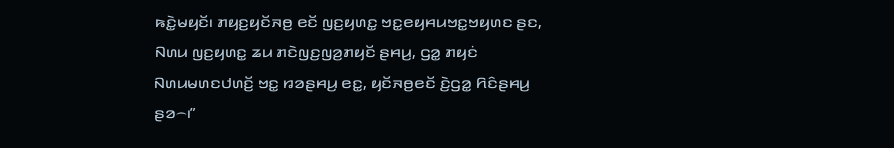ꤒꤢꤧ꤭ꤗꤟꤢꤩ꤯ ꤊꤟꤢ꤬ꤟꤢꤩꤏꤥ꤬ ꤕꤢꤩ ꤜꤢ꤬ꤟꤛꤢ꤭ ꤠꤢ꤭ꤕꤟꤌꤣꤠꤢ꤭ꤠꤟꤛꤢ ꤔꤢ, ꤡꤛꤣ ꤜꤢ꤬ꤟꤛꤢ꤭ ꤘꤣ ꤊꤢꤧꤜꤢ꤬ꤜꤤ꤬ꤊꤟꤢꤩ ꤔꤌꤣ꤬, ꤞꤤ꤭ ꤊꤟꤢꤦ ꤡꤛꤣꤗꤛꤢꤓꤛꤢꤩ꤬ ꤠꤢ꤭ ꤙꤤꤔꤌꤣ꤬ ꤕꤢ꤭, ꤟꤢꤩꤏꤥ꤬ꤕꤢꤩ ꤢꤧ꤬ꤞꤤ꤭ ꤖꤢꤨꤔꤌꤣ꤬ ꤔꤤ꤮꤯”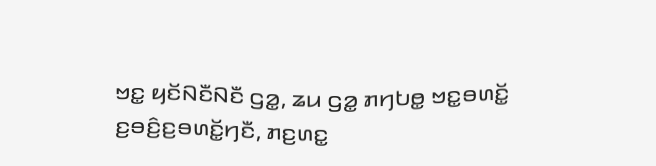ꤠꤢ꤭ ꤟꤢꤩꤡꤢꤪꤡꤢꤪ ꤞꤤ꤭, ꤘꤣ ꤞꤤ꤭ ꤊꤚꤝꤥ꤭ ꤠꤢ꤭ꤋꤛꤢꤩ꤭ ꤢ꤬ꤋꤢꤨ꤬ꤢ꤬ꤋꤛꤢꤩ꤭ꤚꤢꤪ, ꤊꤢ꤬ꤛꤢ꤭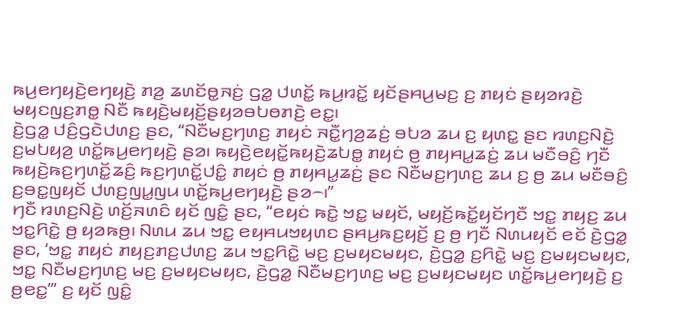ꤒꤣ꤬ꤕꤚꤟꤢꤧ꤬ꤕꤚꤟꤢꤧ꤬ ꤊꤤ꤬ ꤘꤛꤢꤩꤥ꤭ꤏꤢꤦ꤬ ꤞꤤ꤭ ꤓꤛꤢꤩ꤭ ꤒꤣ꤬ꤙꤢꤩ꤭ ꤟꤢꤩꤔꤌꤣ꤬ꤗꤢ꤬ ꤢ꤬ ꤊꤟꤢꤦ ꤔꤟꤤꤙꤢꤧ꤬ ꤗꤟꤢꤜꤢ꤬ꤊꤥ꤭ ꤡꤢꤪ ꤒꤟꤢꤧ꤬ꤗꤟꤢꤩ꤬ꤔꤟꤤꤋꤝꤥꤊꤢꤧ꤬ ꤕꤢ꤭꤯
ꤢꤧ꤬ꤞꤤ꤭ ꤓꤢꤨ꤬ꤞꤢꤧꤓꤛꤢ꤬ ꤔꤢ, “ꤡꤢꤪꤗꤢ꤬ꤚꤛꤢ꤬ ꤊꤟꤢꤦ ꤏꤢꤪ꤭ꤚꤤ꤬ꤘꤢꤦ꤬ ꤋꤝꤤ ꤘꤣ ꤢ꤬ ꤟꤛꤢ꤭ ꤔꤢ ꤙꤛꤢ꤬ꤡꤢꤧ꤬ ꤢ꤬ꤗꤝꤟꤤ꤬ ꤛꤢꤩ꤭ꤒꤣ꤬ꤕꤚꤟꤢꤧ꤬ ꤔꤤ꤯ ꤒꤟꤢꤧ꤬ꤕꤟꤢꤩ꤭ꤒꤟꤢꤧ꤬ꤘꤝꤥ꤭ ꤊꤟꤢꤦ ꤥ꤬ ꤊꤟꤌꤣ꤭ꤘꤢꤦ꤬ ꤘꤣ ꤗꤢꤪꤋꤢꤨ꤬ ꤚꤢꤪ ꤒꤟꤢꤧ꤬ꤒꤢ꤬ꤚꤛꤢꤩ꤭ꤘꤢꤨ꤬ ꤒꤢ꤬ꤚꤛꤢꤩ꤭ꤓꤢꤨ꤭ ꤊꤟꤢꤦ ꤥ꤬ ꤊꤟꤌꤣ꤭ꤘꤢꤦ꤬ ꤔꤢ ꤡꤢꤪꤗꤢ꤬ꤚꤛꤢ꤬ ꤘꤣ ꤢ꤬ ꤥ꤬ ꤘꤣ ꤗꤢꤪꤋꤢꤨ꤬ ꤢ꤬ꤋꤢ꤭ꤜꤟꤢꤩ ꤓꤛꤢ꤬ꤜꤣ꤭ꤜꤣ ꤛꤢꤩ꤭ꤒꤣ꤬ꤕꤚꤟꤢꤧ꤬ ꤔꤤ꤮꤯”
ꤚꤢꤪ ꤙꤛꤢ꤬ꤡꤢꤧ꤬ ꤛꤢꤩ꤬ꤏꤛꤢꤨ ꤟꤢꤩ ꤜꤢꤨ꤭ ꤔꤢ, “ꤕꤟꤢꤦ ꤒꤢꤧ꤭ ꤠꤢ꤭ ꤗꤟꤢꤩ, ꤗꤟꤢꤩ꤬ꤒꤢꤩ꤭ꤟꤢꤩꤚꤢꤪ ꤠꤢ꤭ ꤊꤟꤢ꤬ ꤘꤣ ꤠꤢ꤭ꤖꤢꤧ꤭ ꤥ꤬ ꤟꤤꤒꤥ꤬꤯ ꤡꤛꤣ ꤘꤣ ꤠꤢ꤭ ꤕꤟꤌꤣꤠꤟꤛꤢ ꤔꤌꤣ꤬ꤒꤢ꤬ꤟꤢꤩ꤬ ꤢ꤬ ꤥ꤬ ꤚꤢꤪ ꤡꤛꤣꤟꤢꤩ ꤕꤢꤩ ꤢꤧ꤬ꤞꤤ꤭ ꤔꤢ, ‘ꤠꤢ꤭ ꤊꤟꤢꤦ ꤊꤟꤢ꤬ꤊꤢ꤬ꤓꤛꤢ꤬ ꤘꤣ ꤠꤢ꤭ꤖꤢꤧ꤭ ꤗꤢ꤬ ꤢ꤬ꤗꤟꤢꤗꤟꤢ, ꤢꤧ꤬ꤞꤤ꤭ ꤢ꤬ꤖꤢꤧ꤭ ꤗꤢ꤬ ꤢ꤬ꤗꤟꤢꤗꤟꤢ, ꤠꤢ꤭ ꤡꤢꤪꤗꤢ꤬ꤚꤛꤢ꤬ ꤗꤢ꤬ ꤢ꤬ꤗꤟꤢꤗꤟꤢ, ꤢꤧ꤬ꤞꤤ꤭ ꤡꤢꤪꤗꤢ꤬ꤚꤛꤢ꤬ ꤗꤢ꤬ ꤢ꤬ꤗꤟꤢꤗꤟꤢ ꤛꤢꤩ꤭ꤒꤣ꤬ꤕꤚꤟꤢꤧ꤬ ꤢ꤬ ꤥ꤬ꤕꤢ꤭’” ꤢ꤬ ꤟꤢꤩ ꤜꤢꤨ꤭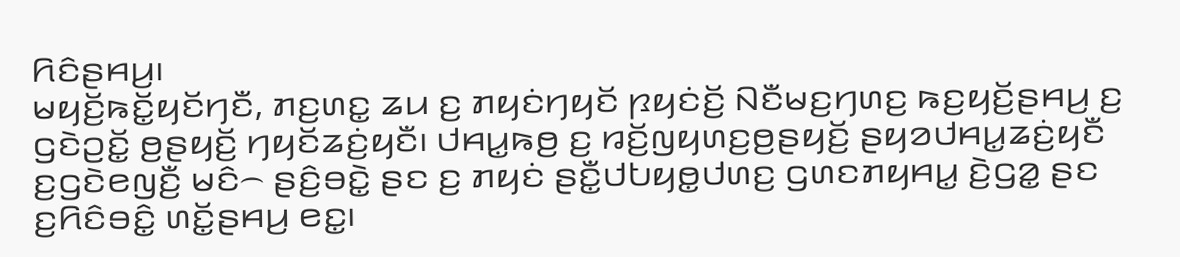ꤖꤢꤨꤔꤌꤣ꤬꤯
ꤗꤟꤢꤩ꤬ꤒꤢꤩ꤭ꤟꤢꤩꤚꤢꤪ, ꤊꤢ꤬ꤛꤢ꤭ ꤘꤣ ꤢ꤬ ꤊꤟꤢꤦꤚꤟꤢꤩ ꤐꤟꤢꤦꤢꤩ꤬ ꤡꤢꤪꤗꤢ꤬ꤚꤛꤢ꤬ ꤒꤢ꤬ꤟꤢꤩ꤬ꤔꤌꤣ꤬ ꤢ꤬ ꤞꤢꤧꤑꤢꤩ꤭ ꤥ꤬ꤔꤟꤢꤩ꤬ ꤚꤟꤢꤩꤘꤢꤦ꤬ꤟꤢꤪ꤯ ꤓꤌꤣ꤭ꤒꤥ꤬ ꤢ꤬ ꤙꤢꤩ꤬ꤜꤟꤛꤢ꤬ꤥ꤬ꤔꤟꤢꤩ꤬ ꤔꤟꤤꤓꤌꤣ꤭ꤘꤢꤦ꤬ꤟꤢꤪ ꤢ꤬ꤞꤢꤧꤕꤜꤢꤪ꤬ ꤗꤢꤨ꤮ ꤔꤢꤨ꤬ꤋꤢꤧ꤭ ꤔꤢ ꤢ꤬ ꤊꤟꤢꤦ ꤔꤢꤪ꤭ꤓꤝꤟꤥ꤭ꤓꤛꤢ꤬ ꤞꤛꤢꤊꤟꤌꤣ꤭ ꤢꤧ꤬ꤞꤤ꤭ ꤔꤢ ꤢ꤬ꤖꤢꤨꤋꤢꤨ꤭ ꤛꤢꤩ꤭ꤔꤌꤣ꤬ ꤕꤢ꤭꤯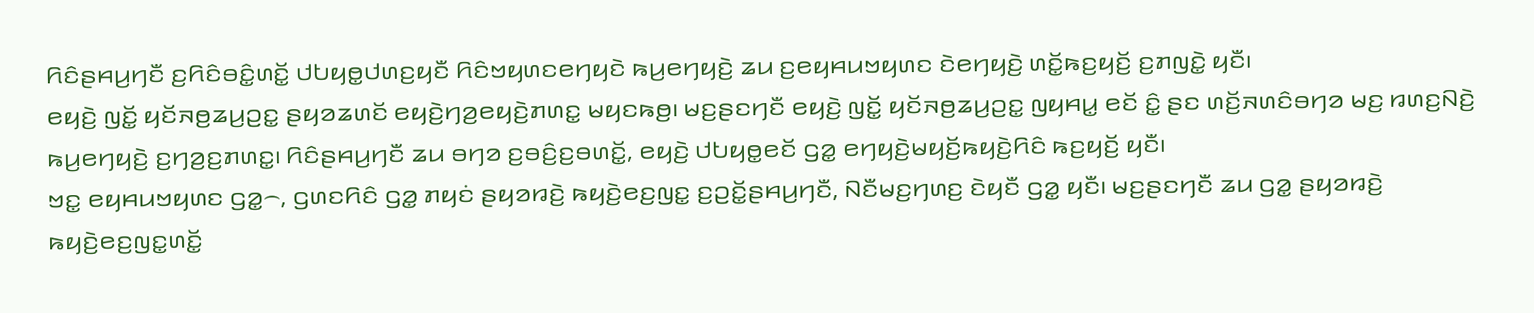ꤖꤢꤨꤔꤌꤣ꤬ꤚꤢꤪ ꤢ꤬ꤖꤢꤨꤋꤢꤨ꤭ꤛꤢꤩ꤭ ꤓꤝꤟꤥ꤭ꤓꤛꤢ꤬ꤟꤢꤪ ꤖꤢꤨꤠꤟꤛꤢꤕꤚꤟꤢꤧ ꤒꤣ꤬ꤕꤚꤟꤢꤧ꤬ ꤘꤣ ꤢ꤬ꤕꤟꤌꤣꤠꤟꤛꤢ ꤢꤧꤕꤚꤟꤢꤧ꤬ ꤛꤢꤩ꤭ꤒꤢ꤬ꤟꤢꤩ꤬ ꤢ꤬ꤊꤜꤢꤧ꤭ ꤟꤢꤪ꤯
ꤕꤟꤢꤧ꤬ ꤜꤢꤩ꤭ ꤟꤢꤩꤏꤥ꤬ꤘꤣ꤬ꤑꤢ꤭ ꤔꤟꤤꤘꤛꤢꤩ ꤕꤟꤢꤧ꤬ꤚꤤ꤬ꤕꤟꤢꤧ꤬ꤊꤛꤢ꤭ ꤗꤟꤢꤒꤥ꤬꤯ ꤗꤢ꤬ꤔꤢꤚꤢꤪ ꤕꤟꤢꤧ꤬ ꤜꤢꤩ꤭ ꤟꤢꤩꤏꤥ꤬ꤘꤣ꤬ꤑꤢ꤭ ꤜꤟꤌꤣ꤭ ꤕꤢꤩ ꤢꤨ꤭ ꤔꤢ ꤛꤢꤩ꤬ꤏꤛꤢꤨꤋꤚꤤ ꤗꤢ꤬ ꤙꤛꤢ꤬ꤡꤢꤧ꤬ ꤒꤣ꤬ꤕꤚꤟꤢꤧ꤬ ꤢ꤬ꤚꤤ꤬ꤢ꤬ꤊꤛꤢ꤭꤯ ꤖꤢꤨꤔꤌꤣ꤬ꤚꤢꤪ ꤘꤣ ꤋꤚꤤ ꤢ꤬ꤋꤢꤨ꤬ꤢ꤬ꤋꤛꤢꤩ꤭, ꤕꤟꤢꤧ꤬ ꤓꤝꤟꤥ꤭ꤕꤢꤩ ꤞꤤ꤭ ꤕꤚꤟꤢꤧ꤬ꤗꤟꤢꤩ꤬ꤒꤟꤢꤧ꤬ꤖꤢꤨ ꤒꤢ꤬ꤟꤢꤩ꤬ ꤟꤢꤪ꤯
ꤠꤢ꤭ ꤕꤟꤌꤣꤠꤟꤛꤢ ꤞꤤ꤭꤮, ꤞꤛꤢꤖꤢꤨ ꤞꤤ꤭ ꤊꤟꤢꤦ ꤔꤟꤤꤙꤢꤧ꤬ ꤒꤟꤢꤧ꤬ꤕꤢ꤬ꤜꤢ꤭ ꤢ꤬ꤑꤢꤩ꤭ꤔꤌꤣ꤬ꤚꤢꤪ, ꤡꤢꤪꤗꤢ꤬ꤚꤛꤢ꤬ ꤢꤧꤟꤢꤪ ꤞꤤ꤭ ꤟꤢꤪ꤯ ꤗꤢ꤬ꤔꤢꤚꤢꤪ ꤘꤣ ꤞꤤ꤭ ꤔꤟꤤꤙꤢꤧ꤬ ꤒꤟꤢꤧ꤬ꤕꤢ꤬ꤜꤢ꤭ꤛꤢꤩ꤭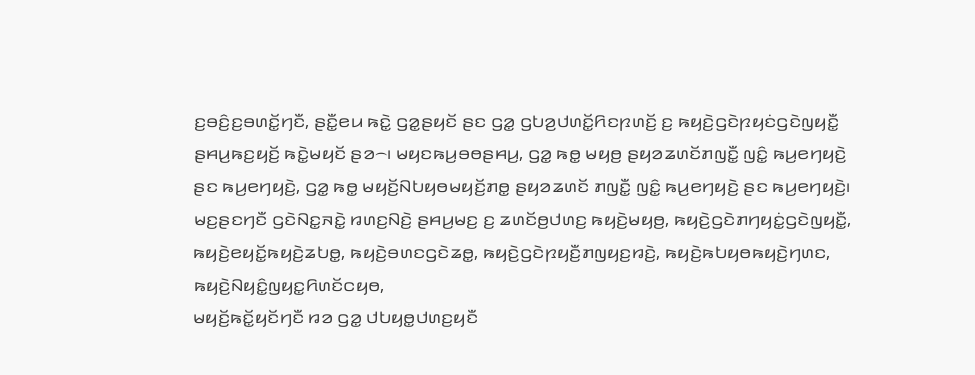ꤢ꤬ꤋꤢꤨ꤬ꤢ꤬ꤋꤛꤢꤩ꤭ꤚꤢꤪ, ꤔꤢꤪ꤭ꤕꤣ ꤒꤢꤧ꤭ ꤞꤤ꤭ꤔꤟꤢꤩ ꤔꤢ ꤞꤤ꤭ ꤞꤝꤤ꤬ꤓꤛꤢꤩ꤭ꤖꤢꤐꤛꤢꤩ꤬ ꤢ꤬ ꤒꤟꤢꤧ꤬ꤞꤢꤧꤐꤟꤢꤦꤞꤢꤧꤜꤟꤢꤪ꤭ ꤔꤌꤣ꤬ꤒꤢ꤬ꤟꤢꤩ꤬ ꤒꤢꤧ꤭ꤗꤟꤢꤩ ꤔꤤ꤮꤯ ꤗꤟꤢꤒꤣ꤬ꤋꤥꤔꤌꤣ꤬, ꤞꤤ꤭ ꤒꤥ꤭ ꤗꤟꤥ꤬ ꤔꤟꤤꤘꤛꤢꤩꤊꤜꤢꤪ꤭ ꤜꤢꤨ꤭ ꤒꤣ꤬ꤕꤚꤟꤢꤧ꤬ ꤔꤢ ꤒꤣ꤬ꤕꤚꤟꤢꤧ꤬, ꤞꤤ꤭ ꤒꤥ꤭ ꤗꤟꤢꤩ꤬ꤡꤝꤟꤥꤗꤟꤢꤩ꤬ꤊꤥ꤭ ꤔꤟꤤꤘꤛꤢꤩ ꤊꤜꤢꤪ꤭ ꤜꤢꤨ꤭ ꤒꤣ꤬ꤕꤚꤟꤢꤧ꤬ ꤔꤢ ꤒꤣ꤬ꤕꤚꤟꤢꤧ꤬꤯
ꤗꤢ꤬ꤔꤢꤚꤢꤪ ꤞꤢꤧꤡꤢ꤭ꤏꤢꤧ꤭ ꤙꤛꤢ꤬ꤡꤢꤧ꤬ ꤔꤌꤣ꤬ꤗꤢ꤬ ꤢ꤬ ꤘꤛꤢꤩꤥ꤬ꤓꤛꤢ꤬ ꤒꤟꤢꤧ꤬ꤗꤟꤥ꤬, ꤒꤟꤢꤧ꤬ꤞꤢꤧꤊꤚꤟꤢꤦ꤭ꤞꤢꤧꤜꤟꤢꤪ꤭, ꤒꤟꤢꤧ꤬ꤕꤟꤢꤩ꤭ꤒꤟꤢꤧ꤬ꤘꤝꤥ꤭, ꤒꤟꤢꤧ꤬ꤋꤛꤢꤞꤢꤧꤘꤥ꤭, ꤒꤟꤢꤧ꤬ꤞꤢꤧꤐꤟꤢꤪ꤬ꤊꤜꤟꤢ꤬ꤙꤢꤧ꤬, ꤒꤟꤢꤧ꤬ꤒꤝꤟꤥꤒꤟꤢꤧ꤬ꤚꤛꤢ, ꤒꤟꤢꤧ꤬ꤡꤟꤢꤨ꤭ꤜꤟꤢ꤭ꤖꤛꤢꤩꤍꤟꤥ,
ꤗꤟꤢꤩ꤬ꤒꤢꤩ꤭ꤟꤢꤩꤚꤢꤪ ꤙꤤ ꤞꤤ꤭ ꤓꤝꤟꤥ꤭ꤓꤛꤢ꤬ꤟꤢꤪ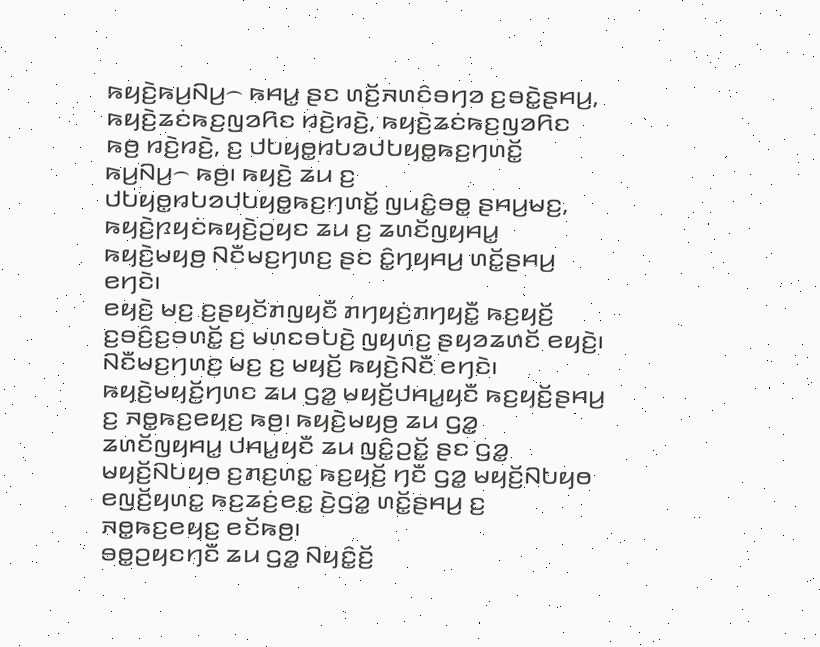ꤒꤟꤢꤧ꤬ꤒꤣ꤬ꤡꤣ꤬꤮ ꤒꤌꤣ꤭ ꤔꤢ ꤛꤢꤩ꤬ꤏꤛꤢꤨꤋꤚꤤ ꤢ꤬ꤋꤢꤧ꤭ꤔꤌꤣ꤬, ꤒꤟꤢꤧ꤬ꤘꤢꤦꤒꤢ꤬ꤜꤤꤖꤢ ꤙꤢꤧ꤬ꤙꤢꤧ꤬, ꤒꤟꤢꤧ꤬ꤘꤢꤦꤒꤢ꤬ꤜꤤꤖꤢ ꤒꤥ꤬ ꤙꤢꤧ꤬ꤙꤢꤧ꤬, ꤢ꤬ ꤓꤝꤟꤥ꤭ꤙꤝꤤꤓꤝꤟꤥ꤭ꤒꤢ꤬ꤚꤛꤢꤩ꤭ ꤒꤣ꤬ꤡꤣ꤬꤮ ꤒꤥ꤬꤯ ꤒꤟꤢꤧ꤬ ꤘꤣ ꤢ꤬ ꤓꤝꤟꤥ꤭ꤙꤝꤤꤓꤝꤟꤥ꤭ꤒꤢ꤬ꤚꤛꤢꤩ꤭ ꤜꤣꤢꤨ꤭ꤋꤥ꤭ ꤔꤌꤣ꤬ꤗꤢ꤬, ꤒꤟꤢꤧ꤬ꤐꤟꤢꤦꤒꤟꤢꤧ꤬ꤑꤟꤢ ꤘꤣ ꤢ꤬ ꤘꤛꤢꤩꤜꤟꤌꤣ꤭ ꤒꤟꤢꤧ꤬ꤗꤟꤥ꤬ ꤡꤢꤪꤗꤢ꤬ꤚꤛꤢ꤬ ꤔꤢ ꤢꤨ꤭ꤚꤟꤌꤣ꤬ ꤛꤢꤩ꤭ꤔꤌꤣ꤬ ꤕꤚꤢꤧ꤯
ꤕꤟꤢꤧ꤬ ꤗꤢ꤬ ꤢ꤬ꤔꤟꤢꤩꤊꤜꤟꤢꤪ ꤊꤚꤟꤢꤦ꤬ꤊꤚꤟꤢꤪ꤭ ꤒꤢ꤬ꤟꤢꤩ꤬ ꤢ꤬ꤋꤢꤨ꤬ꤢ꤬ꤋꤛꤢꤩ꤭ ꤢ꤬ ꤗꤛꤢꤋꤝꤢꤧ꤬ ꤜꤟꤛꤢ꤬ ꤔꤟꤤꤘꤛꤢꤩ ꤕꤟꤢꤧ꤬꤯
ꤡꤢꤪꤗꤢ꤬ꤚꤛꤢ꤬ ꤗꤢ꤬ ꤢ꤬ ꤗꤟꤢꤩ꤬ ꤒꤟꤢꤧ꤬ꤡꤢꤪ ꤕꤚꤢꤧ꤯ ꤒꤟꤢꤧ꤬ꤗꤟꤢꤩ꤬ꤚꤛꤢ ꤘꤣ ꤞꤤ꤭ ꤗꤟꤢꤩ꤬ꤓꤌꤣ꤭ꤟꤢꤪ ꤒꤢ꤬ꤟꤢꤩ꤬ꤔꤌꤣ꤬ ꤢ꤬ ꤏꤥ꤭ꤒꤢ꤬ꤕꤟꤢ꤬ ꤒꤥ꤬꤯ ꤒꤟꤢꤧ꤬ꤗꤟꤥ꤬ ꤘꤣ ꤞꤤ꤭ ꤘꤛꤢꤩꤜꤟꤌꤣ꤭ ꤓꤌꤣ꤭ꤟꤢꤪ ꤘꤣ ꤜꤢꤨ꤭ꤑꤢꤩ꤭ ꤔꤢ ꤞꤤ꤭ ꤗꤟꤢꤩ꤬ꤡꤝꤟꤥ ꤢ꤬ꤊꤢ꤬ꤛꤢ꤭ ꤒꤢ꤬ꤟꤢꤩ꤬ ꤚꤢꤪ ꤞꤤ꤭ ꤗꤟꤢꤩ꤬ꤡꤝꤟꤥ ꤕꤜꤢꤩ꤬ꤟꤛꤢ꤭ ꤒꤢ꤬ꤘꤢꤦ꤬ꤕꤢ꤭ ꤢꤧ꤬ꤞꤤ꤭ ꤛꤢꤩ꤭ꤔꤌꤣ꤬ ꤢ꤬ ꤏꤥ꤭ꤒꤢ꤬ꤕꤟꤢ꤬ ꤕꤢꤩꤒꤥ꤬꤯
ꤋꤥ꤭ꤑꤟꤢꤚꤢꤪ ꤘꤣ ꤞꤤ꤭ ꤡꤟꤢꤨ꤭ꤢꤩ꤬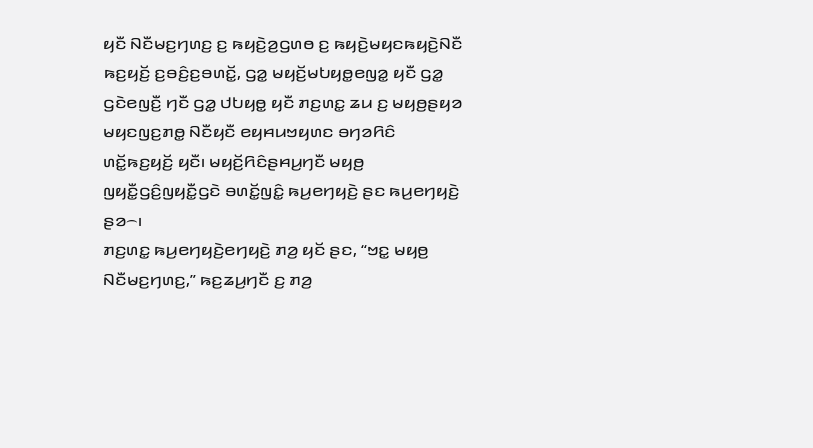ꤟꤢꤪ ꤡꤢꤪꤗꤢ꤬ꤚꤛꤢ꤬ ꤢ꤬ ꤒꤟꤢꤧ꤬ꤤ꤬ꤞꤛꤥ ꤢ꤬ ꤒꤟꤢꤧ꤬ꤗꤟꤢꤒꤟꤢꤧ꤬ꤡꤢꤪ ꤒꤢ꤬ꤟꤢꤩ꤬ ꤢ꤬ꤋꤢꤨ꤬ꤢ꤬ꤋꤛꤢꤩ꤭, ꤞꤤ꤭ ꤗꤟꤢꤩ꤬ꤗꤝꤟꤥ꤭ꤕꤜꤤ꤭ ꤟꤢꤪ ꤞꤤ꤭ ꤞꤢꤧꤕꤜꤢꤪ꤬ ꤚꤢꤪ ꤞꤤ꤭ ꤓꤝꤟꤥ꤭ ꤟꤢꤪ ꤊꤢ꤬ꤛꤢ꤭ ꤘꤣ ꤢ꤬ ꤗꤟꤥ꤬ꤔꤟꤤ ꤗꤟꤢꤜꤢ꤬ꤊꤥ꤭ ꤡꤢꤪꤟꤢꤪ ꤕꤟꤌꤣꤠꤟꤛꤢ ꤋꤚꤤꤖꤢꤨ ꤛꤢꤩ꤭ꤒꤢ꤬ꤟꤢꤩ꤬ ꤟꤢꤪ꤯ ꤗꤟꤢꤩ꤬ꤖꤢꤨꤔꤌꤣ꤬ꤚꤢꤪ ꤗꤟꤥ꤬ ꤜꤟꤢꤪ꤭ꤞꤢꤨ꤬ꤜꤟꤢꤪ꤭ꤞꤢꤧ ꤋꤛꤢꤩ꤭ꤜꤢꤨ꤭ ꤒꤣ꤬ꤕꤚꤟꤢꤧ꤬ ꤔꤢ ꤒꤣ꤬ꤕꤚꤟꤢꤧ꤬ ꤔꤤ꤮꤯
ꤊꤢ꤬ꤛꤢ꤭ ꤒꤣ꤬ꤕꤚꤟꤢꤧ꤬ꤕꤚꤟꤢꤧ꤬ ꤊꤤ꤬ ꤟꤢꤩ ꤔꤢ, “ꤠꤢ꤭ ꤗꤟꤥ꤬ ꤡꤢꤪꤗꤢ꤬ꤚꤛꤢ꤬,” ꤒꤢ꤬ꤘꤣ꤬ꤚꤢꤪ ꤢ꤬ ꤊꤤ꤬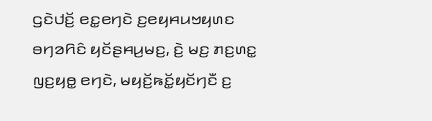ꤞꤢꤧꤓꤢꤩ꤬ ꤕꤢ꤭ꤕꤚꤢꤧ ꤢ꤬ꤕꤟꤌꤣꤠꤟꤛꤢ ꤋꤚꤤꤖꤢꤨ ꤟꤢꤩꤔꤌꤣ꤬ꤗꤢ꤬, ꤢꤧ꤬ ꤗꤢ꤬ ꤊꤢ꤬ꤛꤢ꤭ ꤜꤢ꤬ꤟꤥ꤭ ꤕꤚꤢꤧ, ꤗꤟꤢꤩ꤬ꤒꤢꤩ꤭ꤟꤢꤩꤚꤢꤪ ꤢ꤬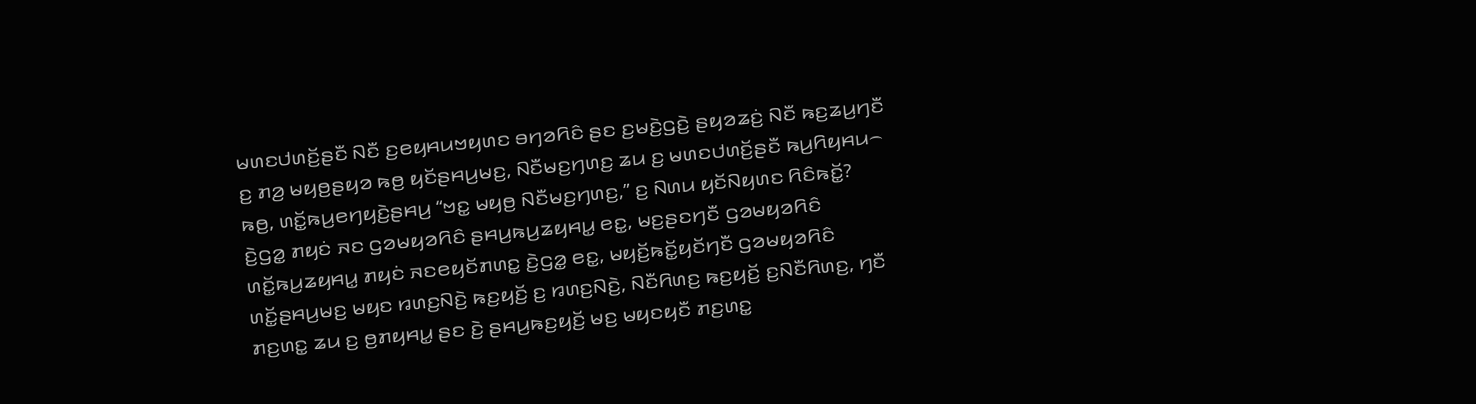ꤗꤛꤢꤓꤛꤢꤩ꤬ꤔꤢꤪ ꤡꤢꤪ ꤢ꤬ꤕꤟꤌꤣꤠꤟꤛꤢ ꤋꤚꤤꤖꤢꤨ ꤔꤢ ꤢ꤬ꤗꤢꤧ꤬ꤞꤢꤧ꤬ ꤔꤟꤤꤘꤢꤦ꤬ ꤡꤢꤪ ꤒꤢ꤬ꤘꤣ꤬ꤚꤢꤪ ꤢ꤬ ꤊꤤ꤬ ꤗꤟꤥ꤬ꤔꤟꤤ ꤒꤥ꤬ ꤟꤢꤩꤔꤌꤣ꤬ꤗꤢ꤬, ꤡꤢꤪꤗꤢ꤬ꤚꤛꤢ꤬ ꤘꤣ ꤢ꤬ ꤗꤛꤢꤓꤛꤢꤩ꤬ꤔꤢꤪ ꤒꤣ꤬ꤖꤟꤌꤣ꤮ ꤒꤥ꤬, ꤛꤢꤩ꤭ꤒꤣ꤬ꤕꤚꤟꤢꤧ꤬ꤔꤌꤣ꤬ “ꤠꤢ꤭ ꤗꤟꤥ꤬ ꤡꤢꤪꤗꤢ꤬ꤚꤛꤢ꤬,” ꤢ꤬ ꤡꤛꤣ ꤟꤢꤩꤡꤟꤛꤢ ꤖꤢꤨꤒꤢꤩ꤭?
ꤢꤧ꤬ꤞꤤ꤭ ꤊꤟꤢꤦ ꤏꤢ ꤞꤤꤗꤟꤤꤖꤢꤨ ꤔꤌꤣ꤬ꤒꤣ꤬ꤘꤟꤌꤣ꤭ ꤕꤢ꤭, ꤗꤢ꤬ꤔꤢꤚꤢꤪ ꤞꤤꤗꤟꤤꤖꤢꤨ ꤛꤢꤩ꤭ꤒꤣ꤬ꤘꤟꤌꤣ꤭ ꤊꤟꤢꤦ ꤏꤢꤕꤟꤢꤩꤊꤛꤢ꤭ ꤢꤧ꤬ꤞꤤ꤭ ꤕꤢ꤭, ꤗꤟꤢꤩ꤬ꤒꤢꤩ꤭ꤟꤢꤩꤚꤢꤪ ꤞꤤꤗꤟꤤꤖꤢꤨ ꤛꤢꤩ꤭ꤔꤌꤣ꤬ꤗꤢ꤬ ꤗꤟꤢ ꤙꤛꤢ꤬ꤡꤢꤧ꤬ ꤒꤢ꤬ꤟꤢꤩ꤬ ꤢ꤬ ꤙꤛꤢ꤬ꤡꤢꤧ꤬, ꤡꤢꤪꤖꤛꤢ꤬ ꤒꤢ꤬ꤟꤢꤩ꤬ ꤢ꤬ꤡꤢꤪꤖꤛꤢ꤬, ꤚꤢꤪ ꤊꤢ꤬ꤛꤢ꤭ ꤘꤣ ꤢ꤬ ꤥ꤬ꤊꤟꤌꤣ꤭ ꤔꤢ ꤢꤧ꤬ ꤔꤌꤣ꤬ꤒꤢ꤬ꤟꤢꤩ꤬ ꤗꤢ꤬ ꤗꤟꤢꤟꤢꤪ ꤊꤢ꤬ꤛꤢ꤭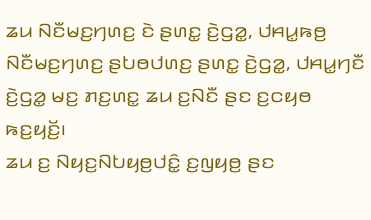ꤘꤣ ꤡꤢꤪꤗꤢ꤬ꤚꤛꤢ꤬ ꤢꤧ ꤔꤛꤢ꤭ ꤢꤧ꤬ꤞꤤ꤭, ꤓꤌꤣ꤭ꤒꤥ꤬ ꤡꤢꤪꤗꤢ꤬ꤚꤛꤢ꤬ ꤔꤝꤥꤓꤛꤢ꤬ ꤔꤛꤢ꤭ ꤢꤧ꤬ꤞꤤ꤭, ꤓꤌꤣ꤭ꤚꤢꤪ ꤢꤧ꤬ꤞꤤ꤭ ꤗꤢ꤬ ꤊꤢ꤬ꤛꤢ꤭ ꤘꤣ ꤢ꤬ꤡꤢꤪ ꤔꤢ ꤢ꤬ꤍꤟꤥ ꤒꤢ꤬ꤟꤢꤩ꤬꤯
ꤘꤣ ꤢ꤬ ꤡꤟꤢ꤬ꤡꤝꤟꤥ꤬ꤓꤢꤨ꤭ ꤢ꤬ꤜꤟꤥ꤬ ꤔꤢ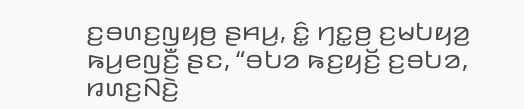ꤢ꤬ꤋꤛꤢ꤬ꤜꤟꤥ꤬ ꤔꤌꤣ꤬, ꤢꤨ꤭ ꤚꤢ꤭ꤥ꤬ ꤢ꤬ꤗꤝꤟꤤ꤬ ꤒꤣ꤬ꤕꤜꤢꤪ꤬ ꤔꤢ, “ꤋꤝꤤ ꤒꤢ꤬ꤟꤢꤩ꤬ ꤢ꤬ꤋꤝꤤ, ꤙꤛꤢ꤬ꤡꤢꤧ꤬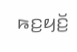ꤒꤢ꤬ꤟꤢꤩ꤬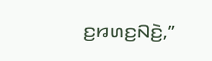ꤢ꤬ꤙꤛꤢ꤬ꤡꤢꤧ꤬,”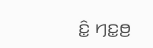ꤢꤨ꤭ ꤚꤢ꤭ꤥ꤬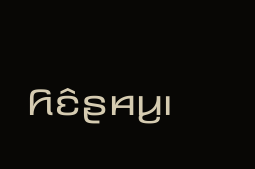ꤖꤢꤨꤔꤌꤣ꤬꤯